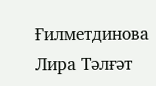Ғилметдинова Лира Тәлғәт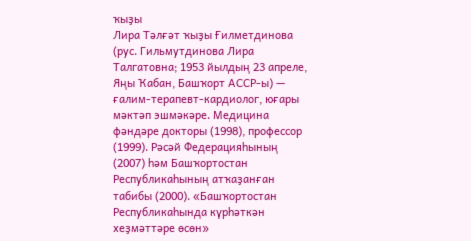ҡыҙы
Лира Тәлғәт ҡыҙы Ғилметдинова (рус. Гильмутдинова Лира Талгатовна; 1953 йылдың 23 апреле, Яңы Ҡабан, Башҡорт АССР-ы) — ғалим-терапевт-кардиолог, юғары мәктәп эшмәкәре. Медицина фәндәре докторы (1998), профессор (1999). Рәсәй Федерацияһының (2007) һәм Башҡортостан Республикаһының атҡаҙанған табибы (2000). «Башҡортостан Республикаһында күрһәткән хеҙмәттәре өсөн»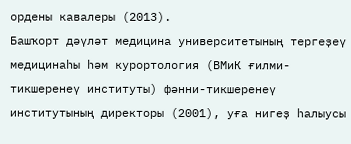ордены кавалеры (2013).
Башҡорт дәүләт медицина университетының тергеҙеү медицинаһы һәм курортология (ВМиК ғилми-тикшеренеү институты) фәнни-тикшеренеү институтының директоры (2001), уға нигеҙ һалыусы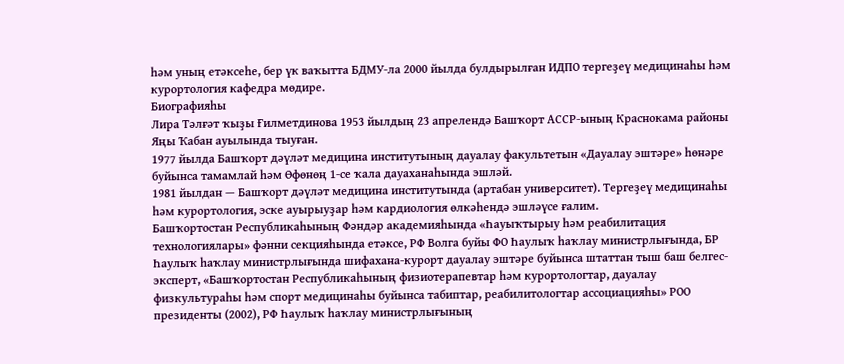һәм уның етәксеһе, бер үк ваҡытта БДМУ-ла 2000 йылда булдырылған ИДПО тергеҙеү медицинаһы һәм курортология кафедра мөдире.
Биографияһы
Лира Тәлғәт ҡыҙы Ғилметдинова 1953 йылдың 23 апрелендә Башҡорт АССР-ының Краснокама районы Яңы Ҡабан ауылында тыуған.
1977 йылда Башҡорт дәүләт медицина институтының дауалау факультетын «Дауалау эштәре» һөнәре буйынса тамамлай һәм Өфөнөң 1-се ҡала дауаханаһында эшләй.
1981 йылдан — Башҡорт дәүләт медицина институтында (артабан университет). Тергеҙеү медицинаһы һәм курортология, эске ауырыуҙар һәм кардиология өлкәһендә эшләүсе ғалим.
Башҡортостан Республикаһының Фәндәр академияһында «Һауыҡтырыу һәм реабилитация технологиялары» фәнни секцияһында етәксе, РФ Волга буйы ФО Һаулыҡ һаҡлау министрлығында, БР Һаулыҡ һаҡлау министрлығында шифахана-курорт дауалау эштәре буйынса штаттан тыш баш белгес-эксперт, «Башҡортостан Республикаһының физиотерапевтар һәм курортологтар, дауалау физкультураһы һәм спорт медицинаһы буйынса табиптар, реабилитологтар ассоциацияһы» РОО президенты (2002), РФ Һаулыҡ һаҡлау министрлығының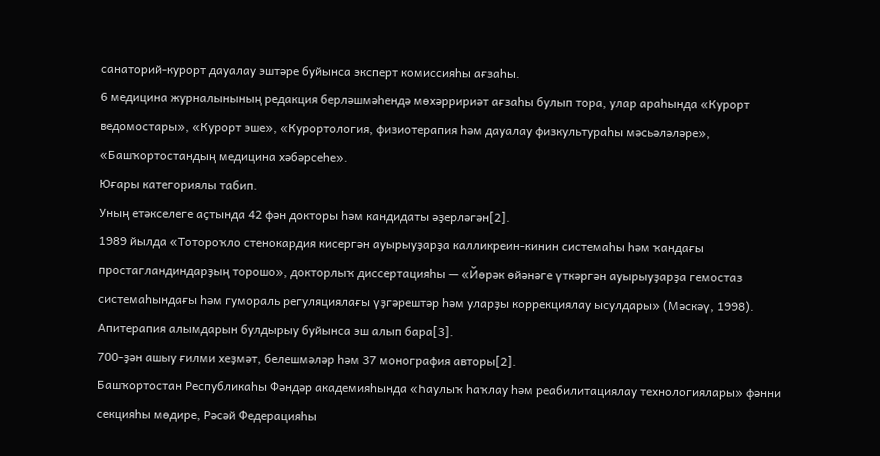санаторий-курорт дауалау эштәре буйынса эксперт комиссияһы ағзаһы.
6 медицина журналынының редакция берләшмәһендә мөхәрририәт ағзаһы булып тора, улар араһында «Курорт ведомостары», «Курорт эше», «Курортология, физиотерапия һәм дауалау физкультураһы мәсьәләләре», «Башҡортостандың медицина хәбәрсеһе».
Юғары категориялы табип.
Уның етәкселеге аҫтында 42 фән докторы һәм кандидаты әҙерләгән[2].
1989 йылда «Тотороҡло стенокардия кисергән ауырыуҙарҙа калликреин-кинин системаһы һәм ҡандағы простагландиндарҙың торошо», докторлыҡ диссертацияһы — «Йөрәк өйәнәге үткәргән ауырыуҙарҙа гемостаз системаһындағы һәм гумораль регуляциялағы үҙгәрештәр һәм уларҙы коррекциялау ысулдары» (Мәскәү, 1998). Апитерапия алымдарын булдырыу буйынса эш алып бара[3].
700-ҙән ашыу ғилми хеҙмәт, белешмәләр һәм 37 монография авторы[2].
Башҡортостан Республикаһы Фәндәр академияһында «Һаулыҡ һаҡлау һәм реабилитациялау технологиялары» фәнни секцияһы мөдире, Рәсәй Федерацияһы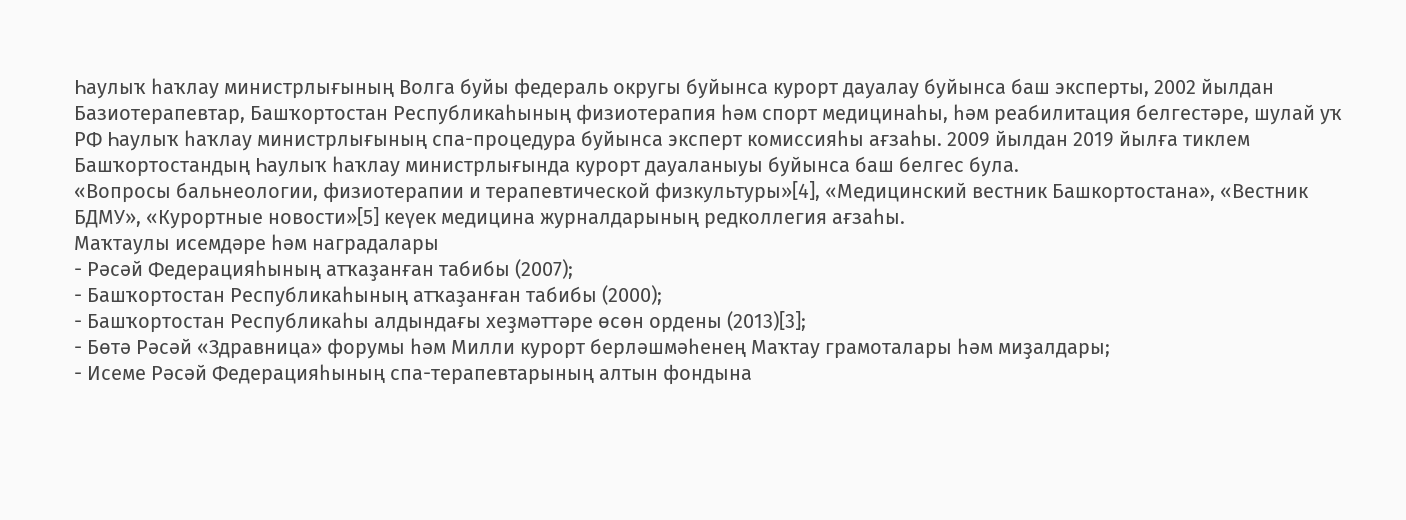Һаулыҡ һаҡлау министрлығының Волга буйы федераль округы буйынса курорт дауалау буйынса баш эксперты, 2002 йылдан Базиотерапевтар, Башҡортостан Республикаһының физиотерапия һәм спорт медицинаһы, һәм реабилитация белгестәре, шулай уҡ РФ Һаулыҡ һаҡлау министрлығының спа-процедура буйынса эксперт комиссияһы ағзаһы. 2009 йылдан 2019 йылға тиклем Башҡортостандың Һаулыҡ һаҡлау министрлығында курорт дауаланыуы буйынса баш белгес була.
«Вопросы бальнеологии, физиотерапии и терапевтической физкультуры»[4], «Медицинский вестник Башкортостана», «Вестник БДМУ», «Курортные новости»[5] кеүек медицина журналдарының редколлегия ағзаһы.
Маҡтаулы исемдәре һәм наградалары
- Рәсәй Федерацияһының атҡаҙанған табибы (2007);
- Башҡортостан Республикаһының атҡаҙанған табибы (2000);
- Башҡортостан Республикаһы алдындағы хеҙмәттәре өсөн ордены (2013)[3];
- Бөтә Рәсәй «Здравница» форумы һәм Милли курорт берләшмәһенең Маҡтау грамоталары һәм миҙалдары;
- Исеме Рәсәй Федерацияһының спа-терапевтарының алтын фондына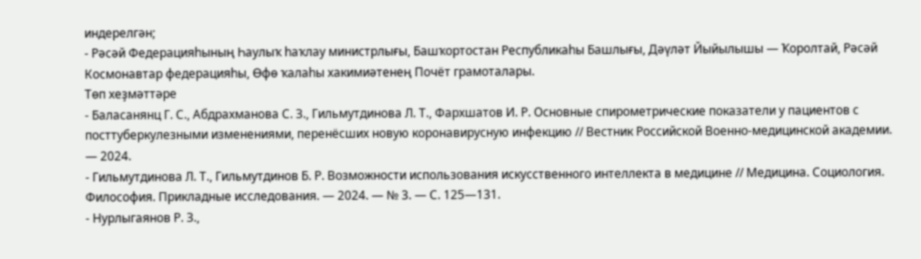индерелгән;
- Рәсәй Федерацияһының Һаулыҡ һаҡлау министрлығы, Башҡортостан Республикаһы Башлығы, Дәүләт Йыйылышы — Ҡоролтай, Рәсәй Космонавтар федерацияһы, Өфө ҡалаһы хакимиәтенең Почёт грамоталары.
Төп хеҙмәттәре
- Баласанянц Г. С., Абдрахманова С. З., Гильмутдинова Л. Т., Фархшатов И. Р. Основные спирометрические показатели у пациентов с посттуберкулезными изменениями, перенёсших новую коронавирусную инфекцию // Вестник Российской Военно-медицинской академии. — 2024.
- Гильмутдинова Л. Т., Гильмутдинов Б. Р. Возможности использования искусственного интеллекта в медицине // Медицина. Социология. Философия. Прикладные исследования. — 2024. — № 3. — С. 125—131.
- Нурлыгаянов Р. З.,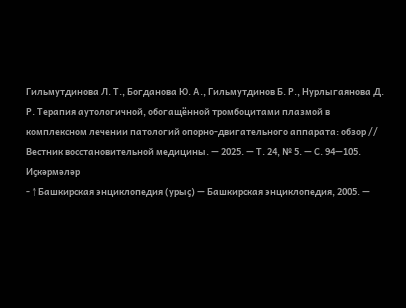Гильмутдинова Л. Т., Богданова Ю. А., Гильмутдинов Б. Р., Нурлыгаянова Д. Р. Терапия аутологичной, обогащённой тромбоцитами плазмой в комплексном лечении патологий опорно-двигательного аппарата: обзор // Вестник восстановительной медицины. — 2025. — Т. 24, № 5. — С. 94—105.
Иҫкәрмәләр
- ↑ Башкирская энциклопедия (урыҫ) — Башкирская энциклопедия, 2005. —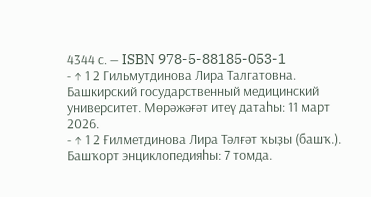4344 с. — ISBN 978-5-88185-053-1
- ↑ 1 2 Гильмутдинова Лира Талгатовна. Башкирский государственный медицинский университет. Мөрәжәғәт итеү датаһы: 11 март 2026.
- ↑ 1 2 Ғилметдинова Лира Тәлғәт ҡыҙы (башҡ.). Башҡорт энциклопедияһы: 7 томда.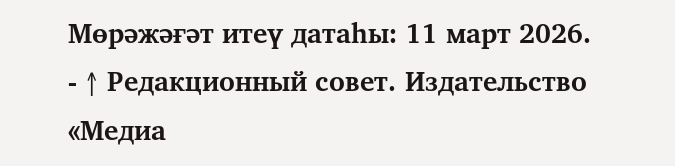Мөрәжәғәт итеү датаһы: 11 март 2026.
- ↑ Редакционный совет. Издательство «Медиа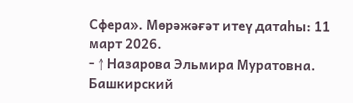Сфера». Мөрәжәғәт итеү датаһы: 11 март 2026.
- ↑ Назарова Эльмира Муратовна. Башкирский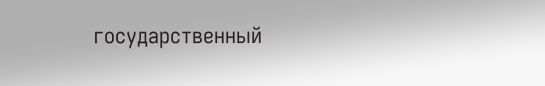государственный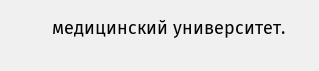медицинский университет.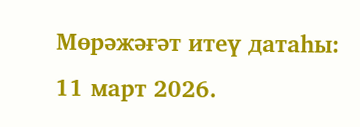Мөрәжәғәт итеү датаһы: 11 март 2026.